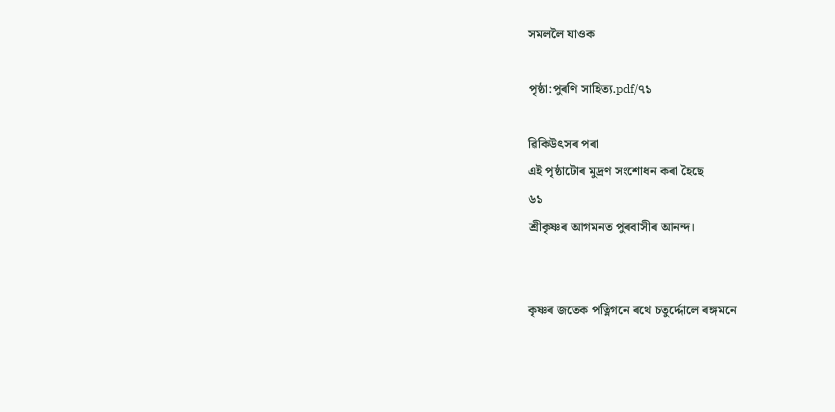সমললৈ যাওক

পৃষ্ঠা:পুৰণি সাহিত্য.pdf/৭১

ৱিকিউৎসৰ পৰা
এই পৃষ্ঠাটোৰ মুদ্ৰণ সংশোধন কৰা হৈছে
৬১
শ্ৰীকৃষ্ণৰ আগমনত পুৰবাসীৰ আনন্দ।


কৃষ্ণৰ জতেক পত্নিগনে ৰথে চতুৰ্দ্দোলে ৰঙ্গমনে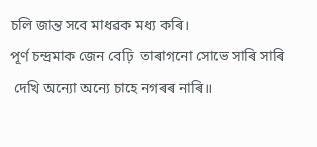চলি জান্ত সবে মাধৱক মধ্য কৰি।
পূৰ্ণ চন্দ্ৰমাক জেন বেঢ়ি  তাৰাগনো সোভে সাৰি সাৰি
 দেখি অন্যো অন্যে চাহে নগৰৰ নাৰি॥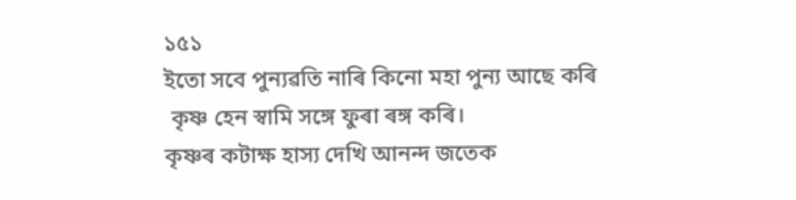১৫১
ইতো সবে পুন্যৱতি নাৰি কিনো মহা পুন্য আছে কৰি
 কৃষ্ণ হেন স্বামি সঙ্গে ফুৰা ৰঙ্গ কৰি।
কৃষ্ণৰ কটাক্ষ হাস্য দেখি আনন্দ জতেক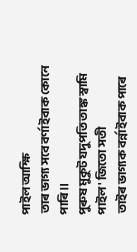পাইল আক্ষি
 তাৰ ভাগ্য সবে বৰ্ণাইবাক কোনে পাৰি॥
পুৰুষ মুকুট যদুপতি তাঙ্ক স্বামি পাইল' জিতো সতী
 তাইৰ ভাগ্যক বৰ্ন্নাইবাক পাৰে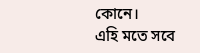কোনে।
এহি মতে সবে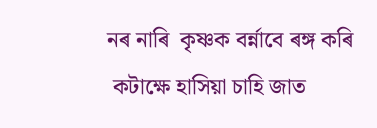নৰ নাৰি  কৃষ্ণক বৰ্ন্নাবে ৰঙ্গ কৰি
 কটাক্ষে হাসিয়া চাহি জাত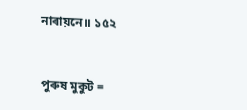নাৰায়নে॥ ১৫২


পুৰুষ মুকুট =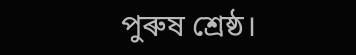পুৰুষ শ্ৰেষ্ঠ।